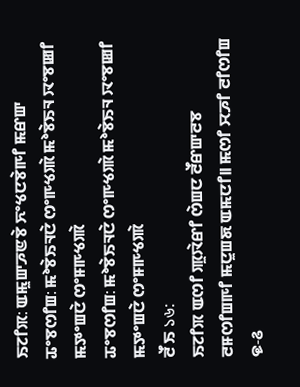ꯏꯖꯤꯞ: ꯑꯃꯨꯛꯍꯟꯕꯥ ꯈꯦꯠꯅꯕꯥꯒꯤ ꯃꯔꯛ
ꯊꯦꯕꯁꯤꯡ: ꯃꯣꯕꯥꯏꯜꯅꯥ ꯁꯦꯒꯠꯄꯥ ꯃꯣꯕꯥꯏꯜ ꯋꯦꯕꯀꯤ ꯃꯇꯦꯡꯅꯥ ꯁꯦꯝꯒꯠꯄꯥ
ꯊꯦꯕꯁꯤꯡ: ꯃꯣꯕꯥꯏꯜꯅꯥ ꯁꯦꯒꯠꯄꯥ ꯃꯣꯕꯥꯏꯜ ꯋꯦꯕꯀꯤ ꯃꯇꯦꯡꯅꯥ ꯁꯦꯝꯒꯠꯄꯥ
ꯂꯩ ꯏ ১৬:
ꯏꯖꯤꯞ ꯑꯁꯤ ꯄꯨꯋꯥꯔꯤ ꯁꯥꯡꯅ ꯂꯩꯔꯛꯂꯕ ꯂꯝꯁꯤꯡꯒꯤ ꯃꯅꯨꯡꯗ ꯑꯃꯅꯤ꯫ ꯃꯁꯤ ꯆꯍꯤ ꯂꯤꯁꯤꯡ ꯶-꯴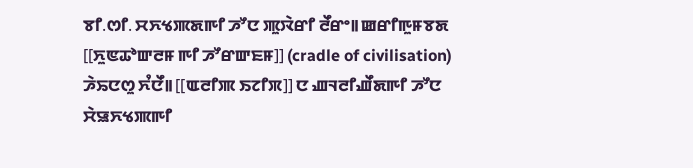ꯕꯤ.ꯁꯤ. ꯆꯈꯠꯄꯗꯒꯤ ꯍꯧꯅ ꯄꯨꯋꯥꯔꯤ ꯂꯩꯔꯦ꯫ ꯀꯔꯤꯒꯨꯝꯕꯗ [[ꯈꯨꯟꯊꯣꯛꯂꯝ ꯒꯤ ꯍꯧꯔꯛꯐꯝ]] (cradle of civilisation) ꯍꯥꯢꯅꯁꯨ ꯈꯪꯅꯩ꯫ [[ꯑꯂꯤꯄ ꯏꯖꯤꯞ]] ꯅ ꯉꯜꯂꯤꯉꯩꯗꯒꯤ ꯍꯧꯅ ꯆꯥꯎꯈꯠꯄꯒꯤ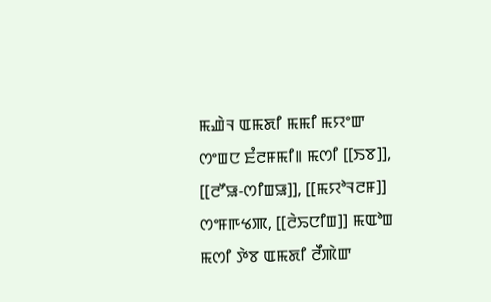ꯃꯉꯥꯜ ꯑꯃꯗꯤ ꯃꯃꯤ ꯃꯌꯦꯛ ꯁꯦꯡꯅ ꯐꯪꯂꯝꯃꯤ꯫ ꯃꯁꯤ [[ꯏꯕ]], [[ꯂꯧꯎ-ꯁꯤꯡꯎ]], [[ꯃꯌꯣꯜꯂꯝ]] ꯁꯦꯝꯒꯠꯄ, [[ꯂꯥꯢꯅꯤꯡ]] ꯃꯑꯣꯡ ꯃꯁꯤ ꯇꯥꯕ ꯑꯃꯗꯤ ꯂꯩꯄꯥꯛ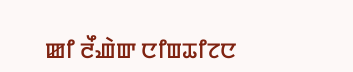ꯀꯤ ꯂꯩꯉꯥꯛ ꯅꯤꯡꯊꯤꯖꯅ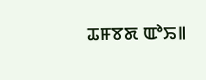ꯊꯝꯕꯗ ꯑꯣꯢ꯫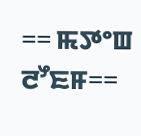== ꯃꯇꯦꯡ ꯂꯧꯐꯝ==